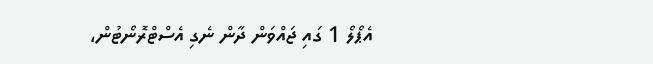އެޕޯލޯ 1 ގައި ޖައްވަން ދާން ނެގި އެސްޓްރޮނޯޓުން،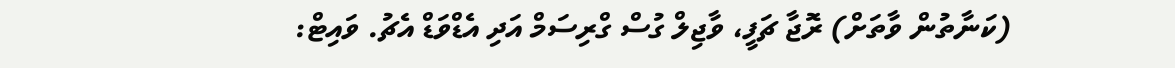(ކަނާތުން ވާތަށް) ރޮޖާ ޗަފީ، ވާޖިލް ގުސް ގްރިސަމް އަދި އެޑްވަޑް އެޗު. ވައިޓް: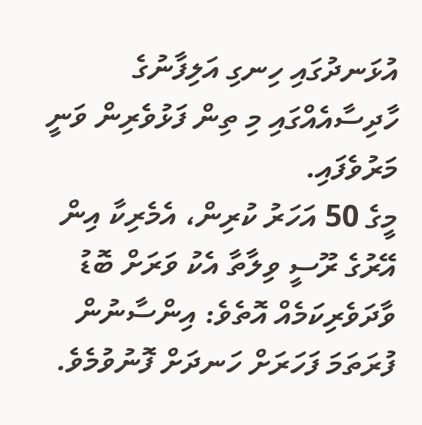އުޅަނދުގައި ހިނގި އަލިފާނުގެ ހާދިސާއެއްގައި މި ތިން ފަޅުވެރިން ވަނީ މަރުވެފައި.
މީގެ 50 އަހަރު ކުރިން، އެމެރިކާ އިން އޭރުގެ ރޫސީ ވިލާތާ އެކު ވަރަށް ބޮޑު ވާދަވެރިކަމެއް އޮތެވެ: އިންސާނުން ފުރަތަމަ ފަހަރަށް ހަނދަށް ފޮނުވުމެވެ.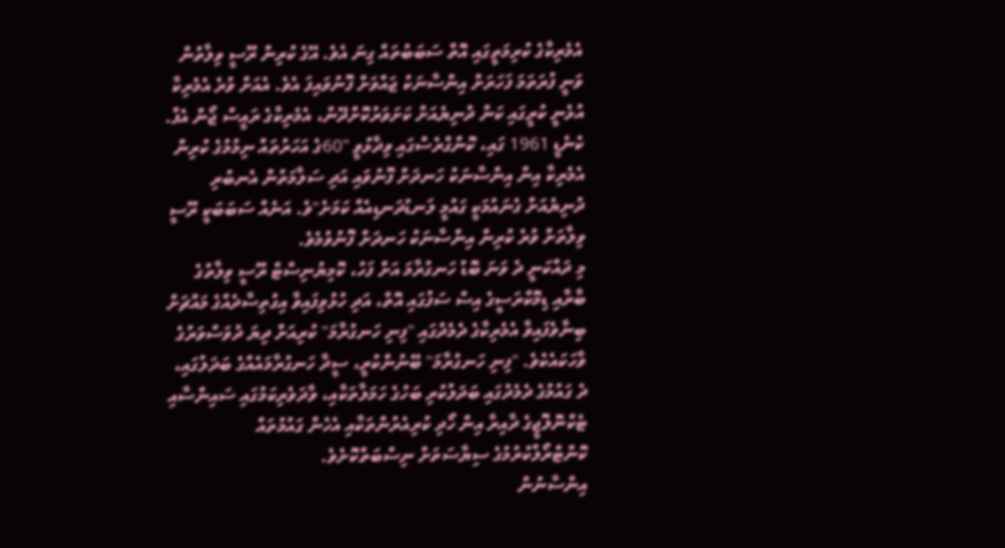އެމެރިކާގެ ކުރިމަތީގައި އޮތް ސަބަބުތައް ގިނަ އެވެ. އޭގެ ކުރިން ރޫސީ ވިލާތުން ވަނީ ފުރަތަމަ ފަހަރަށް އިންސާނަކު ޖައްވަށް ފޮނުވައިފަ އެވެ. އެއަށް ވުރެ އެމެރިކާ އުޅެނީ ކުރީގައި ކަން ދުނިޔެއަށް ކަށަވަރުކޮށްދޭން، އެމެރިކާގެ ރައީސް ޖޯން އެފް. ކެނެޑީ 1961 ގައި، ކޮންގްރެސްގައި ވިދާޅުވީ "60ގެ އަހަރުތައް ނިމުމުގެ ކުރިން އެމެރިކާ އިން އިންސާނަކު ހަނދަށް ފޮނުވައި އަދި ސަލާމަތުން އެނބުރި ދުނިޔެއަށް ގެނައުމަކީ ގައުމީ ލަނޑުދަނޑިއެއް ކަމަށެ"ވެ. އަނެއް ސަބަބަކީ ރޫސީ ވިލާތަށް ވުރެ ކުރިން އިންސާނަކު ހަނދަށް ފޮނުވުމެވެ.
މި ދައްކަނީ ދެ ވަނަ ބޮޑު ހަނގުރާމަ އަށް ފަހު، ކޮމިޔުނިސްޓް ރޫސީ ވިލާތުގެ ބާރާއި ޑިމޮކްރަސީގެ އިސް ސަފުގައި އޮތް، އަދި ހުޅުވިފައިވާ އިގުތިސާދެއްގެ މައްޗަށް ބިނާވެފައިވާ އެމެރިކާގެ ދެމެދުގައި "ފިނި ހަނގުރާމަ" ކުރިއަށް ދިޔަ ދުވަސްވަރުގެ ވާހަކައެކެވެ. "ފިނި ހަނގުރާމަ" ބޭނުންކުރީ، ސީދާ ހަނގުރާމައެއްގެ ބަދަލުގައި، ދެ ގައުމުގެ ދެމެދުގައި ބަދަލުކުރި ބަހުގެ ހަމަލާތަކާއި، ވާދަވެރިކަމުގައި ސައިންސާއި ޓެކްނޮލޮޖީގެ ދާއިރާ އިން ހޯދި ކުރިއެރުންތަކާއި އެހެން ގައުމުތައް ކޮންޓްރޯލްކުރުމުގެ ސިޔާސަތަށް ނިސްބަތްކޮށެވެ.
އިންސާނުން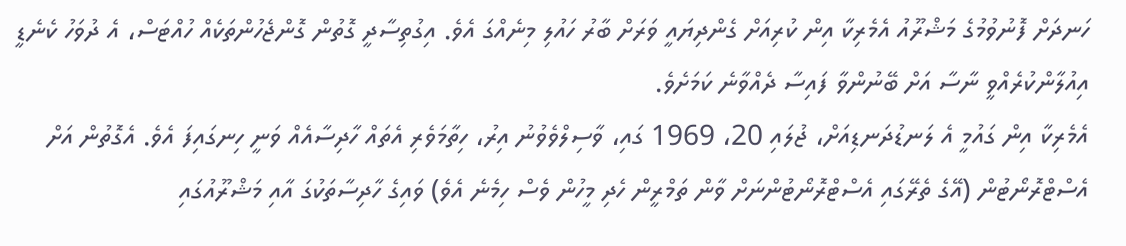ހަނދަށް ފޮނުވުމުގެ މަޝްރޫއު އެމެރިކާ އިން ކުރިއަށް ގެންދިޔައީ ވަރަށް ބާރު ހައުލި މިނެއްގަ އެވެ. އިގުތިސާދީ ގޮތުން ގޮންޖެހުންތަކެއް ހުއްޓަސް، އެ ދުވަހު ކެނެޑީ އިއުލާންކުރެއްވީ ނާސާ އަށް ބޭނުންވާ ފައިސާ ދެއްވާނެ ކަމަށެވެ.
އެމެރިކާ އިން ގައުމީ އެ ލަނޑުދަނޑިއަށް، ޖުލައި 20، 1969 ގައި، ވާސިލްވެވުނު އިރު، ހިތާމަވެރި އެތައް ހާދިސާއެއް ވަނީ ހިނގައިފަ އެވެ. އެގޮތުން އަށް އެސްޓްރޮނޯޓުން (އޭގެ ތެރޭގައި އެސްޓްރޮނޯޓުންނަށް ވާން ތަމްރީން ހެދި މީހުން ވެސް ހިމެނެ އެވެ) ވައިގެ ހާދިސާތަކުގަ އާއި މަޝްރޫއުގައި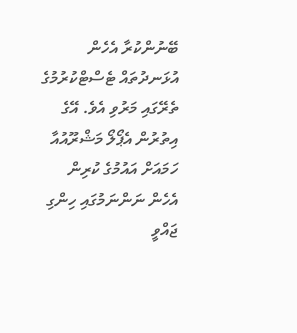ބޭނުންކުރާ އެހެން އުޅަނދުތައް ޓެސްޓްކުރުމުގެ ތެރޭގައި މަރުވި އެވެ. އޭގެ އިތުރުން އެޕޯލޯ މަޝްރޫއުއާ ހަމައަށް އައުމުގެ ކުރިން އެހެން ނަންނަމުގައި ހިންގި ޖައްވީ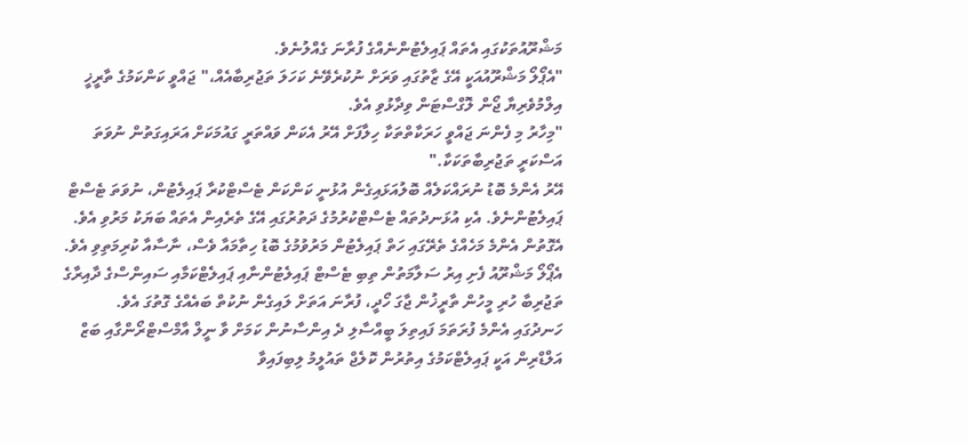މަޝްރޫއުތަކުގައި އެތައް ޕައިލެޓުންނެއްގެ ފުރާނަ ގެއްލުނެވެ.
"އެޕޯލޯ މަޝްރޫއުއަކީ އޭގެ ޒާތުގައި ވަރަށް ނުކުރެވޭނެ ކަހަލަ ތަޖުރިބާއެއް،" ޖައްވީ ކަންކަމުގެ ތާރީޚީ އިލްމުވެރިޔާ ޖޯން ލޮގްސްޓަން ވިދާޅުވި އެވެ.
"މިހާރު މި ފެންނަ ޖައްވީ ހަރަކާތްތަކާ ހިލާފަށް އޭރު އެކަން ވައްތަރީ ގައުމަކަށް އަރައިގަތުން ނުވަތަ އަސްކަރީ ތަޖުރިބާތަކަކާ."
އޭރު އެންމެ ބޮޑު ނުރައްކަލެއް ބޮލުއަޅައިގެން އުޅުނީ ކަންކަން ޓެސްޓްކުރާ ޕައިލެޓުން، ނުވަތަ ޓެސްޓް ޕައިލެޓުންނެވެ. އެކި އުޅަނދުތައް ޓެސްޓްކުރުމުގެ ދަތުރުގައި އޭގެ ތެރެއިން އެތައް ބަޔަކު މަރުވި އެވެ. އެގޮތުން އެންމެ މަހެއްގެ ތެރޭގައި ހަތް ޕައިލެޓުން މަރުވުމުގެ ބޮޑު ހިތާމައާ ވެސް، ނާސާއާ ކުރިމަތިވި އެވެ.
އެޕޯލޯ މަޝްރޫއު ފެށި އިރު ސަލާމަތުން ތިބި ޓެސްޓް ޕައިލެޓުންނާއި ޕައިލެޓްކަމާއި ސައިންސްގެ ދާއިރާގެ ތަޖުރިބާ ހުރި މީހުން ތާރީޚުން ޖާގަ ހޯދީ، ފުރާނަ އަތަށް ލައިގެން ނުކުތް ބައެއްގެ ގޮތުގަ އެވެ.
ހަނދުގައި އެންމެ ފުރަތަމަ ފައިތިލަ ބީއްސާލި ދެ އިންސާނުން ކަމަށް ވާ ނީލް އާމްސްޓްރޯންގާއި ބަޒް އަލްޑްރިން އަކީ ޕައިލެޓްކަމުގެ އިތުރުން ކޮލެޖް ތައުލީމު ލިބިފައިވާ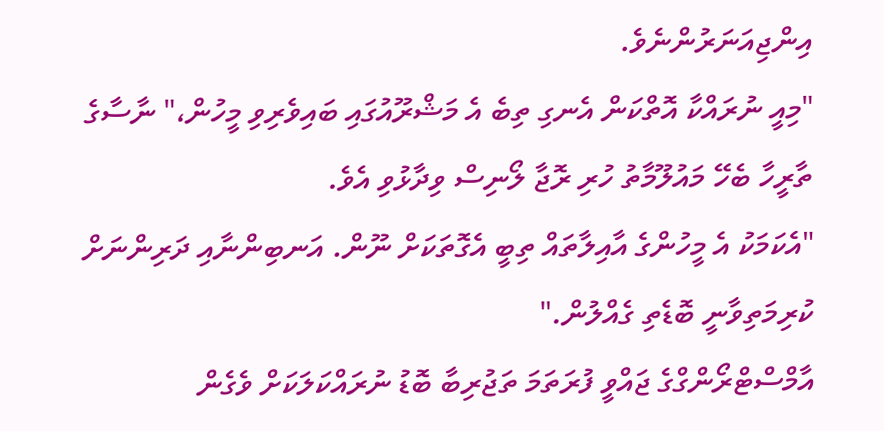އިންޖިއަނަރުންނެވެ.
"މިއީ ނުރައްކާ އޮތްކަން އެނގި ތިބެ އެ މަޝްރޫއުގައި ބައިވެރިވި މީހުން،" ނާސާގެ ތާރީހާ ބެހޭ މައުލޫމާތު ހުރި ރޮޖާ ލޯނިސް ވިދާޅުވި އެވެ.
"އެކަމަކު އެ މީހުންގެ އާއިލާތައް ތިބީ އެގޮތަކަށް ނޫން. އަނބިންނާއި ދަރިންނަށް ކުރިމަތިވާނީ ބޮޑެތި ގެއްލުން."
އާމްސްޓްރޯންގްގެ ޖައްވީ ފުރަތަމަ ތަޖުރިބާ ބޮޑު ނުރައްކަލަކަށް ވެގެން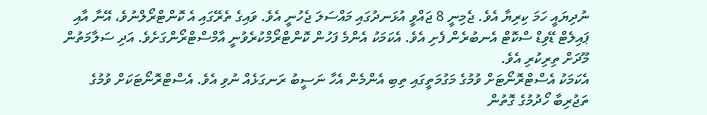ނުދިޔައީ ހަމަ ކިރިޔާ އެވެ. ޖެމިނީ 8 ޖައްވީ އުޅަނދުގައި މައްސަލަ ޖެހުނީ އެވެ. ވައިގެ ތެރޭގައި އެ ކޮންޓްރޯލްނުވެ، އޭނާ އާއި ޕައިލެޓް ޑޭވިޑް ސްކޮޓް އެނބުރެން ފެށި އެވެ. އެކަމަކު އެންމެ ފަހުން ކޮންޓްރޯމްކުރެވުނީ އާމްސްޓްރޯންގަށެވެ. އަދި ސަލާމަތުން މޫދަށް ތިރިކުރި އެވެ.
އެކަމަކު އެސްޓްރޮނޯޓަށް ވުމުގެ މަގުމަތީގައި ތިބި އެންމެން އެހާ ނަސީބު ރަނގަޅެއް ނުވި އެވެ. އެސްޓްރޮނޯޓަކަށް ވުމުގެ ތަޖުރިބާ ހޯދުމުގެ ގޮތުން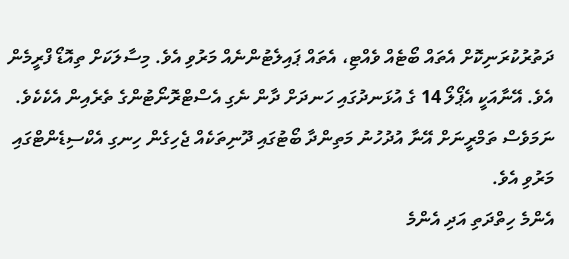ދަތުރުކުރަނިކޮށް އެތައް ބޯޓެއް ވެއްޓި، އެތައް ޕައިލެޓުންނެއް މަރުވި އެވެ. މިސާލަކަށް ތިއޮޑޯ ފްރީމެން އެވެ. އޭނާއަކީ އެޕޯލޯ 14 ގެ އުޅަނދުގައި ހަނދަށް ދާން ނެގި އެސްޓްރޮނޯޓުންގެ ތެރެއިން އެކެކެވެ. ނަމަވެސް ތަމްރީނަށް އޭނާ އުދުހުނު މަތިންދާ ބޯޓުގައި ދޫނިތަކެއް ޖެހިގެން ހިނގި އެކްސިޑެންޓްގައި މަރުވި އެވެ.
އެންމެ ހިތްދަތި އަދި އެންމެ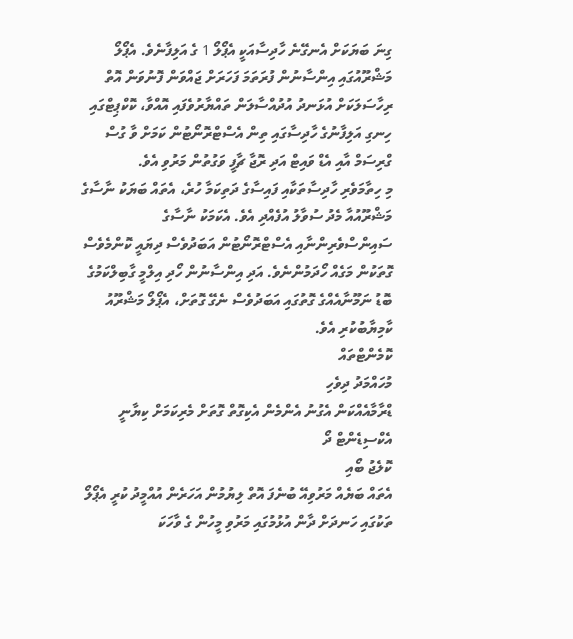ގިނަ ބަޔަކަށް އެނގޭނެ ހާދިސާއަކީ އެޕޯލޯ 1 ގެ އަލިފާނެވެ. އެޕޯލޯ މަޝްރޫއުގައި އިންސާނުން ފުރަތަމަ ފަހަރަށް ޖައްވަން ފޮނުވަން އޮތް ރިހާސަލަކަށް އުޅަނދު އުދުއްސާލަން ތައްޔާރުވެފައި އޮއްވާ، ކޮކްޕިޓްގައި ހިނގި އަލިފާނުގެ ހާދިސާގައި ތިން އެސްޓްރޮނޯޓުން ކަމަށް ވާ ގުސް ގްރިސަމް އާއި އެޑް ވައިޓް އަދި ރޮޖާ ޗާފީ ވަގުތުން މަރުވި އެވެ.
މި ހިތާމަވެރި ހާދިސާތަކާއި ފައިސާގެ ދަތިކަމާ ހުރެ، އެތައް ބަޔަކު ނާސާގެ މަޝްރޫއުއާ މެދު ސުވާލު އުފެއްދި އެވެ. އެކަމަކު ނާސާގެ ސައިންސްވެރިންނާއި އެސްޓްރޮނޯޓުން އަބަދުވެސް ދިޔައީ ކޮންމެވެސް ގޮތަކުން މަގެއް ހޯދަމުންނެވެ. އަދި އިންސާނުން ހޯދި އިލްމީ ގާބިލްކަމުގެ ބޮޑު ނަމޫނާއެއްގެ ގޮތުގައި އަބަދުވެސް ނެގޭ ގޮތަށް، އެޕޯލޯ މަޝްރޫއު ކާމިޔާބުކުރި އެވެ.
ކޮމެންޓްތައް
މުހައްމަދު ދިވެހި
ޑްރާމާއެއްކަން އެގުނު އެންމެން އެކިގޮތް ގޮތަށް މެރިކަމަށް ކިޔާނީ އެކްސިޑެންޓް ދޯ
ކޮލެޖު ބޯއި
އެތައް ބަޔެއް މަރުވިއޭ ބުނެފަ އޮތް ލިޔުމުން އަހަރެން އުއްމީދު ކުރީ އެޕޯލޯ ތަކުގައި ހަނދަށް ދާން އުޅުމުގައި މަރުވި މީހުން ގެ ވާހަކަ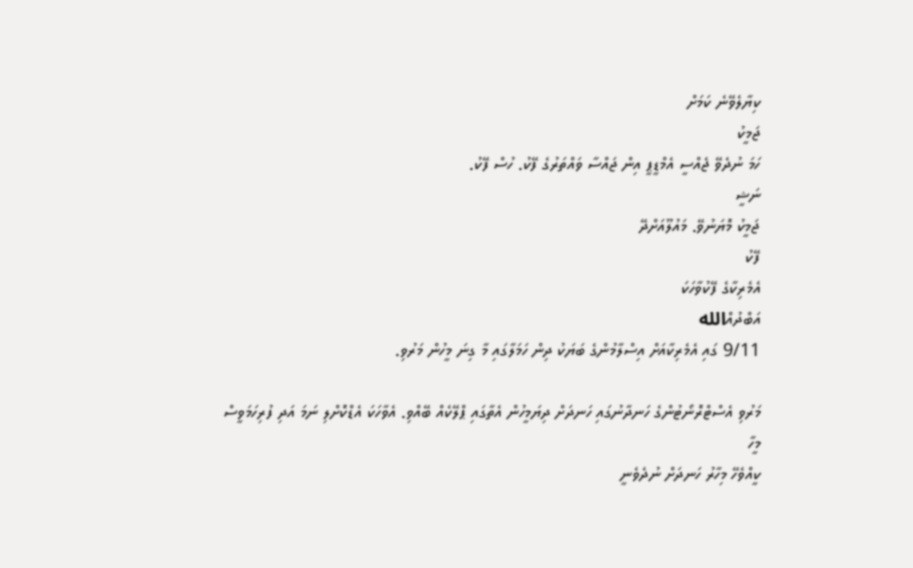ކިޔާލެވޭނެ ކަމަށް
ޖަމީކު
ހަމަ ނުދެވޭ ޖެއްސީ އެމްޑީޕީ އިން ޖައްސާ ވައްތަރުގެ ފޭކު. ހުސް ފޭކު.
ނަޝީ
ޖަމީކު މޮޔަނުވޭ. މައުލޫއަށްދޭ
ފޭކު
އެމެރިކާގެ ފޭކުވާހަކަ
އަބްދުއްالله
9/11 ގައި އެމެރިކާއަށް އިސްލާމުންގެ ބަޔަކު ދިން ހަމަލާގައި މާ ގިނަ މީހުން މަރުވި.

މަރުވި އެސްޓްރޮނޯޓުންގެ ހަނދާނުގައި ހަނދަށް ދިޔަމީހުން އެތާގައި ޕްލޭކެއް ބޭއްވި. އެވާހަކަ އެޑްކޮށްލި ނަމަ އަދި ފުރިހަމަވީސް
މީހާ
ކީއްވެހޭ މިހާރު ހަނދަށް ނުދެވެނީ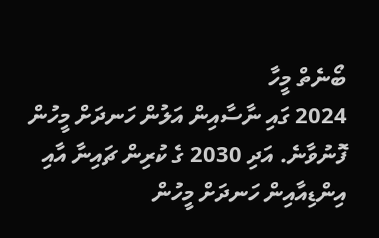ބޯނެތް މީހާ
2024 ގައި ނާސާއިން އަލުން ހަނދަށް މީހުން ފޮނުވާނެ. އަދި 2030 ގެ ކުރިން ޗައިނާ އާއި އިންޑިއާއިން ހަނދަށް މީހުން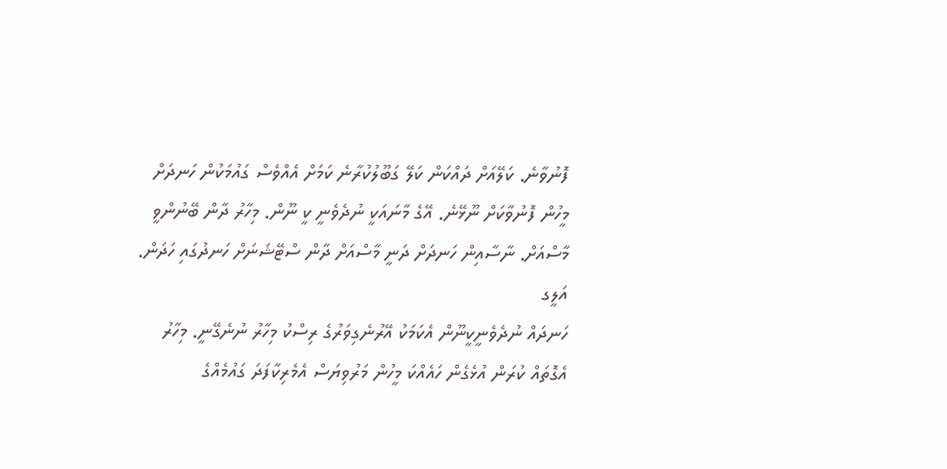ފޮނުވާނެ. ކަލޭއަށް ދައްކަން ކަލޭ ގަބޫލުކުރާނެ ކަމަށް އެއްވެސް ގައުމަކުން ހަނދަށް މީހުން ފޮނުވާކަށް ނޫޅޭނެ. އޭގެ މާނައަކީ ނުދެވެނީ ކީ ނޫން. މިހާރު ދާން ބޭނުންވީ މާސްއަށް. ނާސާއިން ހަނދަށް ދަނީ މާސްއަށް ދާން ސްޓޭޝަނަށް ހަނދުގައި ހަދަން.
އަލީގ
ހަނދައް ނުދެވެނީކީނޫން އެކަމަކު އޭރުނެގިވަރުގެ ރިސްކު މިހާރު ނުނެގޭނީ. މިހާރު އެގޮތައް ކުރަން އުޅެގެން ހައެއްކަ މީހުން މަރުވިޔަސް އެމެރިކާފަދަ ގައުމެއްގެ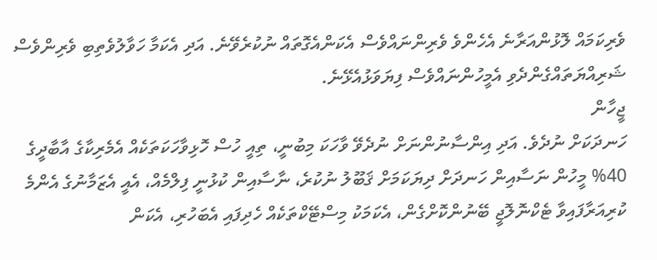ވެރިކަމައް ލޮޅުންއަރާނެ އެހެންވެ ވެރިންނައްވެސް އެކަންއެގޮތައް ނުކުރެވޭނެ. އަދި އެކަމާ ހަވާލުވެތިބި ވެރިންވެސް ޝަރިއްޔަތައްގެންދެވި އެމީހުންނައްވެސް ފިޔަވަޅުއެޅޭނެ.
ޖީހާން
ހަނދަކަށް ނުދެވެ. އަދި އިންސާނުންނަށް ނުދެވޭ ވާހަކަ މިބުނީ، ތިއީ ހުސް ހޮޅިވާހަކަތަކެއް އެމެރިކާގެ އާބާދީގެ 40% މީހުން ނަސާއިން ހަނދަށް ދިޔަކަމަށް ޤަބޫލު ނުކުރެ، ނާސާއިން ކުޅުނީ ފިލްމެއް، އެއީ އެޒަމާނުގެ އެންމެ ކުރިއަރާފައިވާ ޓެކްނޮލޮޖީ ބޭނުންކޮށްގެން، އެކަމަކު މިސްޓޭކްތަކެއް ހެދިފައި އެބަހުރި، އެކަން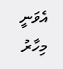އެވަނީ މިހާރު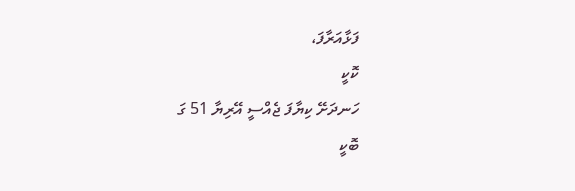ފަޅާއަރާފަ،
ކޮކީ
ހަނދަށޭ ކިޔާފަ ޖެއްސީ އޭރިޔާ 51 ގަ
ބޮކީ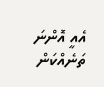އެއީ އޮންނަ ތަނެއްކަން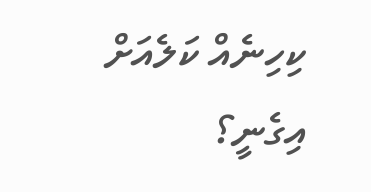ކިހިނެއް ކަލެއަށް އިގެނީ؟